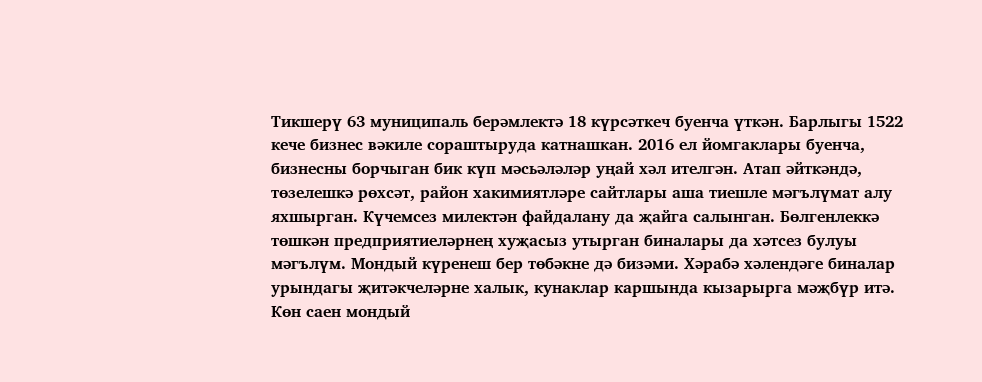Тикшерү 63 муниципаль берәмлектә 18 күрсәткеч буенча үткән. Барлыгы 1522 кече бизнес вәкиле сораштыруда катнашкан. 2016 ел йомгаклары буенча, бизнесны борчыган бик күп мәсьәләләр уңай хәл ителгән. Атап әйткәндә, төзелешкә рөхсәт, район хакимиятләре сайтлары аша тиешле мәгълүмат алу яхшырган. Күчемсез милектән файдалану да җайга салынган. Бөлгенлеккә төшкән предприятиеләрнең хуҗасыз утырган биналары да хәтсез булуы мәгълүм. Мондый күренеш бер төбәкне дә бизәми. Хәрабә хәлендәге биналар урындагы җитәкчеләрне халык, кунаклар каршында кызарырга мәҗбүр итә. Көн саен мондый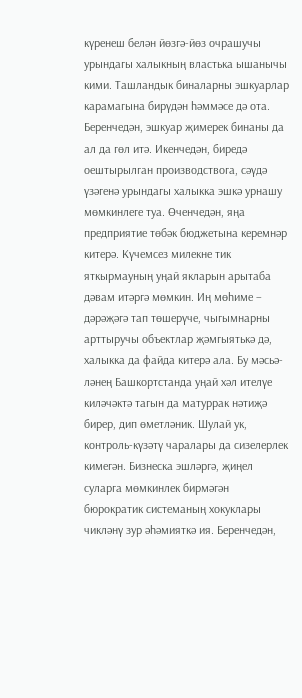күренеш белән йөзгә-йөз очрашучы урындагы халыкның властька ышанычы кими. Ташландык биналарны эшкуарлар карамагына бирүдән һәммәсе дә ота. Беренчедән, эшкуар җимерек бинаны да ал да гөл итә. Икенчедән, биредә оештырылган производствога, сәүдә үзәгенә урындагы халыкка эшкә урнашу мөмкинлеге туа. Өченчедән, яңа предприятие төбәк бюджетына керемнәр китерә. Күчемсез милекне тик яткырмауның уңай якларын арытаба дәвам итәргә мөмкин. Иң мөһиме – дәрәҗәгә тап төшерүче, чыгымнарны арттыручы объектлар җәмгыятькә дә, халыкка да файда китерә ала. Бу мәсьә-ләнең Башкортстанда уңай хәл ителүе киләчәктә тагын да матуррак нәтиҗә бирер, дип өметләник. Шулай ук, контроль-күзәтү чаралары да сизелерлек кимегән. Бизнеска эшләргә, җиңел суларга мөмкинлек бирмәгән бюрократик системаның хокуклары чикләнү зур әһәмияткә ия. Беренчедән,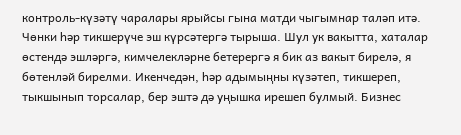контроль-күзәтү чаралары ярыйсы гына матди чыгымнар таләп итә. Чөнки һәр тикшерүче эш күрсәтергә тырыша. Шул ук вакытта, хаталар өстендә эшләргә, кимчелекләрне бетерергә я бик аз вакыт бирелә, я бөтенләй бирелми. Икенчедән, һәр адымыңны күзәтеп, тикшереп, тыкшынып торсалар, бер эштә дә уңышка ирешеп булмый. Бизнес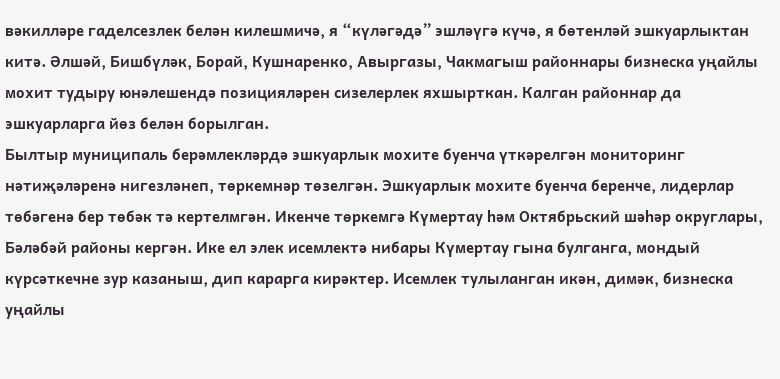вәкилләре гаделсезлек белән килешмичә, я “күләгәдә” эшләүгә күчә, я бөтенләй эшкуарлыктан китә. Әлшәй, Бишбүләк, Борай, Кушнаренко, Авыргазы, Чакмагыш районнары бизнеска уңайлы мохит тудыру юнәлешендә позицияләрен сизелерлек яхшырткан. Калган районнар да эшкуарларга йөз белән борылган.
Былтыр муниципаль берәмлекләрдә эшкуарлык мохите буенча үткәрелгән мониторинг нәтиҗәләренә нигезләнеп, төркемнәр төзелгән. Эшкуарлык мохите буенча беренче, лидерлар төбәгенә бер төбәк тә кертелмгән. Икенче төркемгә Күмертау һәм Октябрьский шәһәр округлары, Бәләбәй районы кергән. Ике ел элек исемлектә нибары Күмертау гына булганга, мондый күрсәткечне зур казаныш, дип карарга кирәктер. Исемлек тулыланган икән, димәк, бизнеска уңайлы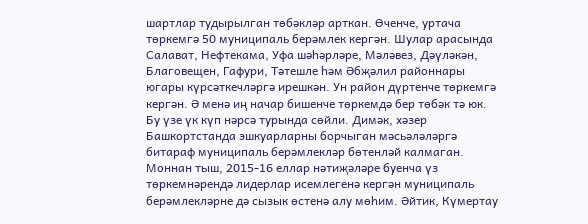шартлар тудырылган төбәкләр арткан. Өченче, уртача төркемгә 50 муниципаль берәмлек кергән. Шулар арасында Салават, Нефтекама, Уфа шәһәрләре, Мәләвез, Дәүләкән, Благовещен, Гафури, Тәтешле һәм Әбҗәлил районнары югары күрсәткечләргә ирешкән. Ун район дүртенче төркемгә кергән. Ә менә иң начар бишенче төркемдә бер төбәк тә юк. Бу үзе үк күп нәрсә турында сөйли. Димәк, хәзер Башкортстанда эшкуарларны борчыган мәсьәләләргә битараф муниципаль берәмлекләр бөтенләй калмаган.
Моннан тыш, 2015-16 еллар нәтиҗәләре буенча үз төркемнәрендә лидерлар исемлегенә кергән муниципаль берәмлекләрне дә сызык өстенә алу мөһим. Әйтик, Күмертау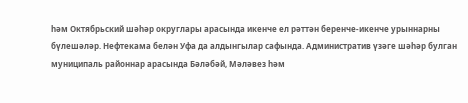һәм Октябрьский шәһәр округлары арасында икенче ел рәттән беренче-икенче урыннарны бүлешәләр. Нефтекама белән Уфа да алдынгылар сафында. Административ үзәге шәһәр булган муниципаль районнар арасында Бәләбәй, Мәләвез һәм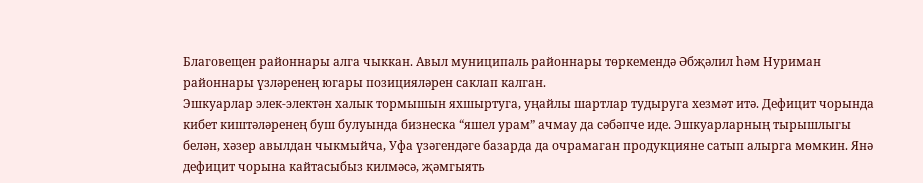Благовещен районнары алга чыккан. Авыл муниципаль районнары төркемендә Әбҗәлил һәм Нуриман районнары үзләренең югары позицияләрен саклап калган.
Эшкуарлар элек-электән халык тормышын яхшыртуга, уңайлы шартлар тудыруга хезмәт итә. Дефицит чорында кибет киштәләренең буш булуында бизнеска “яшел урам” ачмау да сәбәпче иде. Эшкуарларның тырышлыгы белән, хәзер авылдан чыкмыйча, Уфа үзәгендәге базарда да очрамаган продукцияне сатып алырга мөмкин. Янә дефицит чорына кайтасыбыз килмәсә, җәмгыять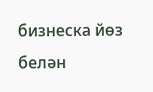бизнеска йөз белән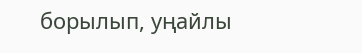борылып, уңайлы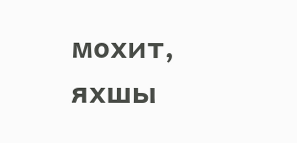мохит, яхшы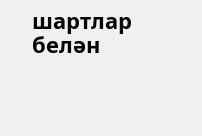шартлар белән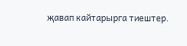җавап кайтарырга тиештер.